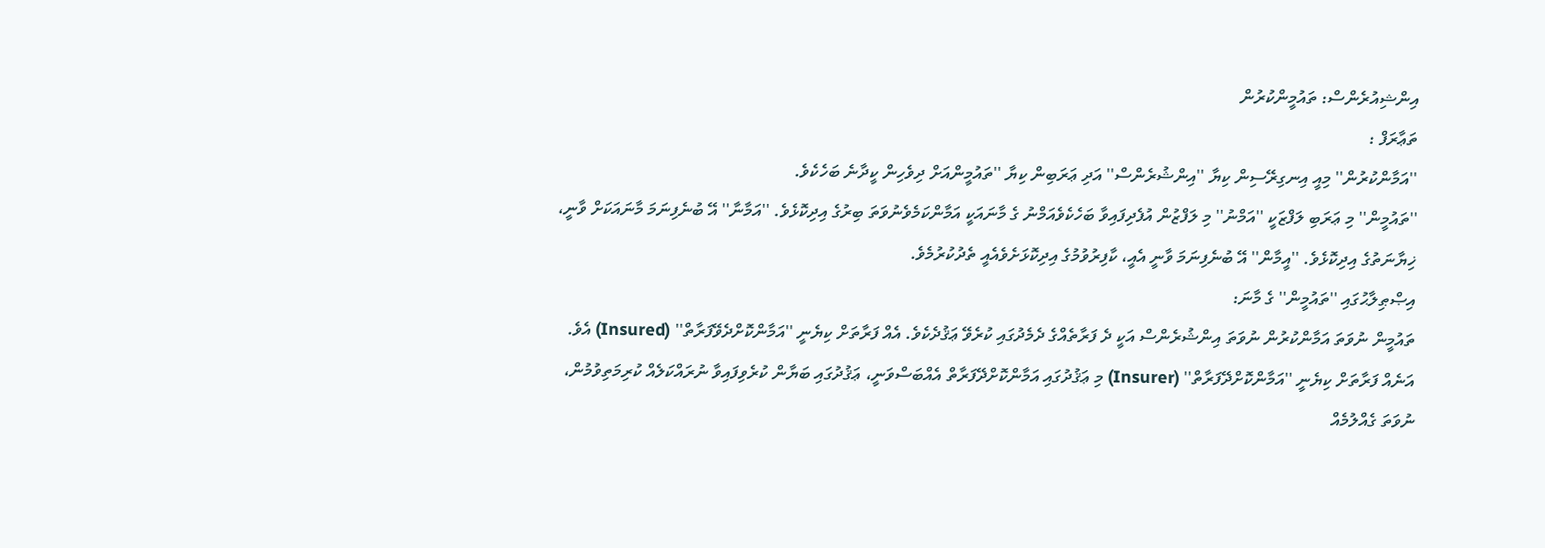އިންޝިއުރެންސް: ތައުމީންކުރުން
ތަޢާރަފް :
''އަމާންކުރުން'' މިއީ އިނގިރޭސިން ކިޔާ ''އިންޝުރެންސް'' އަދި ޢަރަބިން ކިޔާ ''ތައުމީންއަށް ދިވެހިން ކީދާނެ ބަހެކެވެ.
''ތައުމީން'' މި ޢަރަބި ލަފްޒަކީ ''އަމްނު'' މި ލަފްޒުން އުފެދިފައިވާ ބަހެކެވެއަމްނު ގެ މާނައަކީ އަމާންކަމެވެނުވަތަ ބިރުގެ އިދިކޮޅެވެ. ''އަމާނާ'' އޭ ބުނެފިނަމަ މާނައަކަށް ވާނީ، ޚިޔާނަތުގެ އިދިކޮޅެވެ. ''އީމާން'' އޭ ބުނެފިނަމަ ވާނީ އެއީ، ކާފިރުވުމުގެ އިދިކޮޅަށެވެއެއީ ތެދުކުރުމެވެ.
އިޞްޠިލާޙުގައި ''ތައުމީން'' ގެ މާނަ:
ތައުމީން ނުވަތަ އަމާންކުރުން ނުވަތަ އިންޝުރެންސް އަކީ ދެ ފަރާތެއްގެ ދެމެދުގައި ކުރެވޭ ޢަޤުދެކެވެ. އެއް ފަރާތަށް ކިޔެނީ ''އަމާންކޮށްދެވޭފަރާތް'' (Insured) އެވެ. އަނެއް ފަރާތަށް ކިޔެނީ ''އަމާންކޮށްދޭފަރާތް'' (Insurer) މި ޢަޤުދުގައި އަމާންކޮށްދޭފަރާތް އެއްބަސްވަނީ، ޢަޤުދުގައި ބަޔާން ކުރެވިފައިވާ ނުރައްކަލެއް ކުރިމަތިވުމުން، ނުވަތަ ގެއްލުމެއް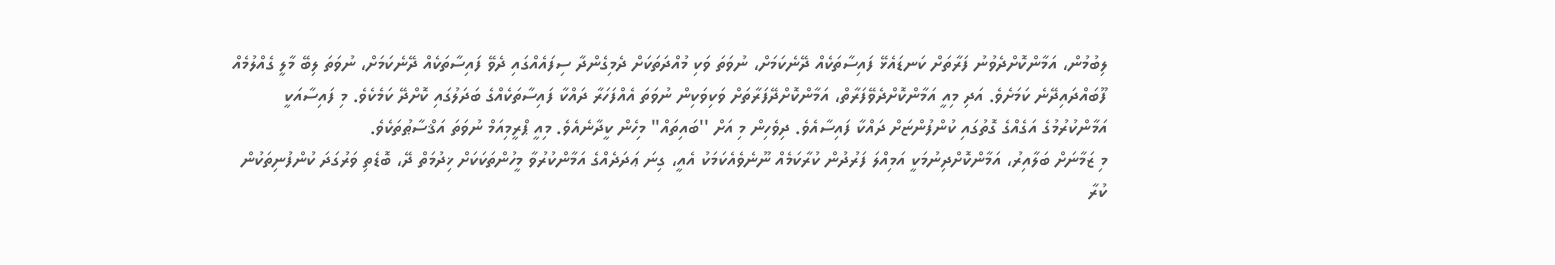ލިބުމުން، އަމާންކޮށްދެވުނު ފަރާތަށް ކަނޑައެޅޭ ފައިސާތަކެއް ދޭނެކަމަށް، ނުވަތަ ވަކި މުއްދަތަކަށް ދެމިގެންދާ ސިފައެއްގައި ދެވޭ ފައިސާތަކެއް ދޭނެކަމަށް، ނުވަތަ ލިބޭ މާލީ ގެއްލުމެއް ފޫބައްދައިދޭނެ ކަމަށެވެ. އަދި މިއީ އަމާންކޮށްދެވޭފަރާތް، އަމާންކޮށްދޭފަރާތަށް ވަކިވަކިން ނުވަތަ އެއްފަހަރާ ދައްކާ ފައިސާތަކެއްގެ ބަދަލުގައި ކޮށްދޭ ކަމެކެވެ. މި ފައިސާއަކީ އަމާންކުރުމުގެ އަގެއްގެ ގޮތުގައި ކުންފުންޏަށް ދައްކާ ފައިސާއެވެ. ދިވެހިން މި އަށް ''ބައިތައް'' މިހެން ކީދާނެއެވެ. މިއީ ޕްރީމިއަމް ނުވަތަ އަޤްސާޠުތަކެވެ.
މި ޒަމާނަށް ބަލާއިރު، އަމާންކޮށްދިނުމަކީ އަމިއްލަ ފަރުދުން ކުރާކަމެއް ނޫނެވެއެކަމަކު އެއީ، ގިނަ ޢަދަދެއްގެ އަމާންކުރުވާ މީހުންތަކަކަށް ޚިދުމަތް ދޭ، ބޮޑެތި ވަރުގަދަ ކުންފުނިތަކުން ކުރާ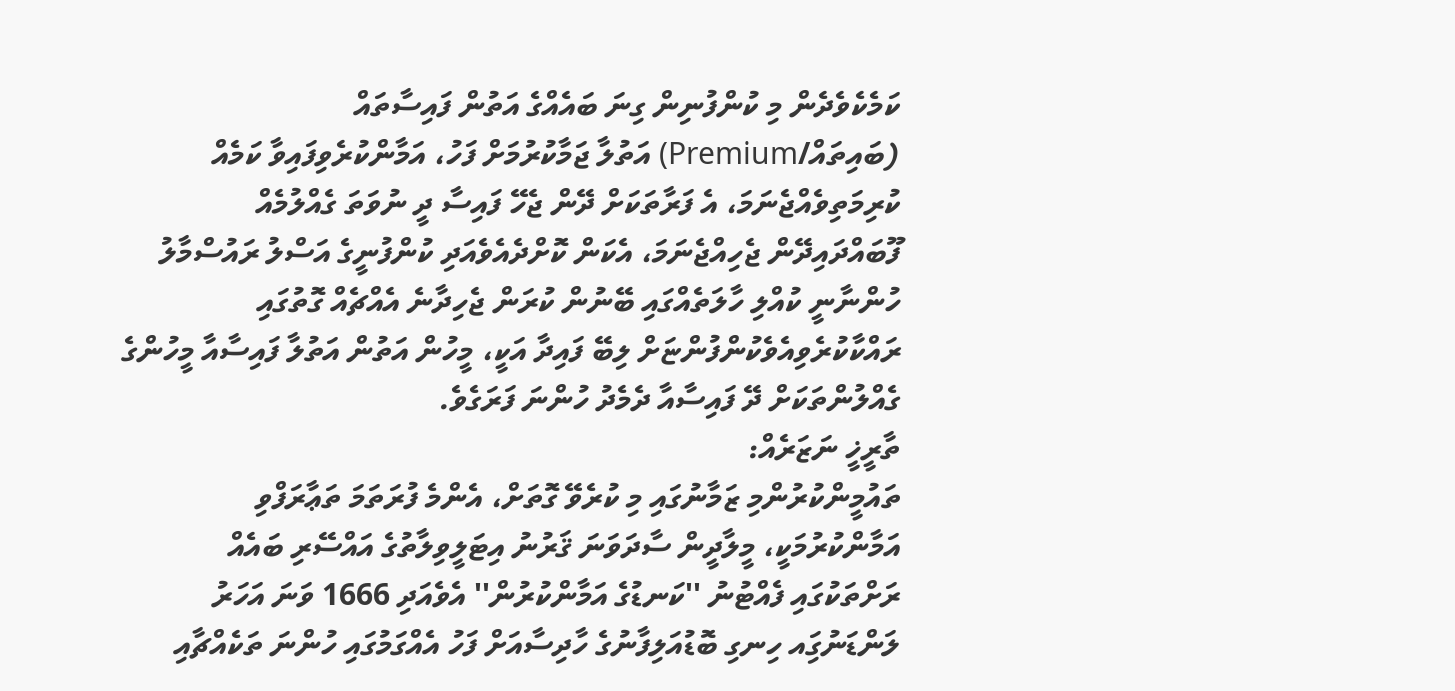ކަމެކެވެދެން މި ކުންފުނިން ގިނަ ބައެއްގެ އަތުން ފައިސާތައް (ބައިތައް/Premium) އަތުލާ ޖަމާކުރުމަށް ފަހު، އަމާންކުރެވިފައިވާ ކަމެއް ކުރިމަތިވެއްޖެނަމަ، އެ ފަރާތަކަށް ދޭން ޖެހޭ ފައިސާ ދީ ނުވަތަ ގެއްލުމެއް ފޫބައްދައިދޭން ޖެހިއްޖެނަމަ، އެކަން ކޮށްދެއެވެއަދި ކުންފުނީގެ އަސްލު ރައުސްމާލު ހުންނާނީ ކުއްލި ހާލަތެއްގައި ބޭނުން ކުރަން ޖެހިދާނެ އެއްޗެއް ގޮތުގައި ރައްކާކުރެވިއެވެކުންފުންޏަށް ލިބޭ ފައިދާ އަކީ، މީހުން އަތުން އަތުލާ ފައިސާއާ މީހުންގެ ގެއްލުންތަކަށް ދޭ ފައިސާއާ ދެމެދު ހުންނަ ފަރަގެވެ.
ތާރީޚީ ނަޒަރެއް:
ތައުމީންކުރުންމި ޒަމާނުގައި މި ކުރެވޭ ގޮތަށް، އެންމެ ފުރަތަމަ ތަޢާރަފްވި އަމާންކުރުމަކީ، މީލާދީން ސާދަވަނަ ޤަރުނު އިޓަލީވިލާތުގެ އައްސޭރި ބައެއް ރަށްތަކުގައި ފެއްޓުނު ''ކަނޑުގެ އަމާންކުރުން'' އެވެއަދި 1666 ވަނަ އަހަރު ލަންޑަނުގަިއ ހިނގި ބޮޑުއަލިފާނުގެ ހާދިސާއަށް ފަހު އެއްގަމުގައި ހުންނަ ތަކެއްޗާއި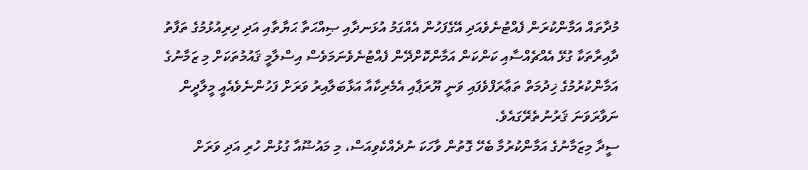މުދާތައް އަމާންކުރަން ފެއްޓުނެވެއަދި އޭގެފަހުން އެއްގަމު އުޅަނދާއި ޞިއްޙަތާ ޙަޔާތާއި އަދި ދިރިއުޅުމުގެ ތަފާތު ދާއިރާތަކާ ގުޅޭ އެއްޗެއްސާއި ކަންކަން އަމާންކޮށްދޭން ފެއްޓުނެވެނަމަވެސް އިސްލާމީ ޤައުމުތަކަށް މި ޒަމާނުގެ އަމާންކުރުމުގެ ޚިދުމަތް ތަޢާރަފްވެފައި ވަނީ ޔޫރަޕާއި އެމެރިކާއާ އަޅާބަލާއިރު ވަރަށް ފަހުންނެވެއެއީ މީލާދީން ނަވާރަވަނަ ޤަރުނުތެރޭގައެވެ.
ސީދާ މިޒަމާނުގެ އަމާންކުރުމާ ބެހޭ ގޮތުން ވާހަކަ ނުދެއްކެވިއަސް، މި މައުޟޫއާ ގުޅުން ހުރި އަދި ވަރަށް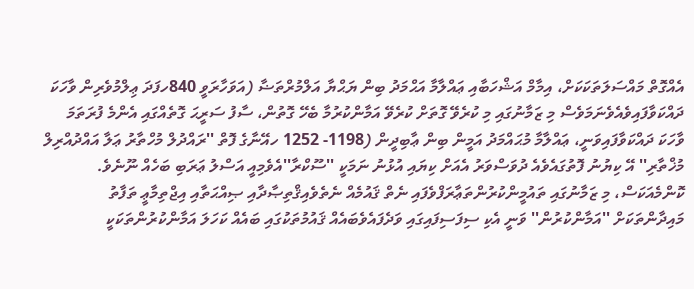އެއްގޮތް މައްސަލަތަކަކަށް، އިމާމް އަޝްހަބާއި ޢައްލާމާ އަޙްމަދު ބިން ޔަޙްޔާ އަލްމުރްތަޟާ (އަވަހާރަވީ 840ހފަދަ ޢިލްމުވެރިން ވާހަކަ ދައްކަވާފައިވެއެވެނަމަވެސް މި ޒަމާނުގައި މި ކުރެވޭ ގޮތަށް ކުރެވޭ އަމާންކުރުމާ ބެހޭ ގޮތުން، ސާފު ސަރީޙަ ގޮތެއްގައި އެންމެ ފުރަތަމަ ވާހަކަ ދައްކަވާފައިވަނީ، ޢައްލާމާ މުޙައްމަދު އަމީން ބިން ޢާބިދީން (1198- 1252 ހއޭނާގެ ފޮތް ''ރައްދުލް މުހްތާރު ޢަލާ އައްދުއްރިލް މުޚްތާރި'' އޭ ކިޔުނު ފޮތުގައެވެއެ ދުވަސްވަރު އެއަށް ކިޔައި އުޅުނު ނަމަކީ ''ސޫކްރާ''އެވެމިއީ އަސްލު ޢަރަބި ބަހެއް ނޫނެވެ.
ކޮންމެއަކަސް، މި ޒަމާނުގައި ތައުމީންކުރުންތަޢާރަފްވެފައި ނެތް ޤައުމެއް ނެތެވެއިޤްތިޞާދާއި ޞިއްޙަތާއި އިޖްތިމާޢީ ތަފާތު މައިދާންތަކަށް ''އަމާންކުރުން'' ވަނީ އެކި ސިފަސިފައިގައި ވަދެފައެވެބައެއް ޤައުމުތަކުގައި ބައެއް ކަހަލަ އަމާންކުރުންތަކަކީ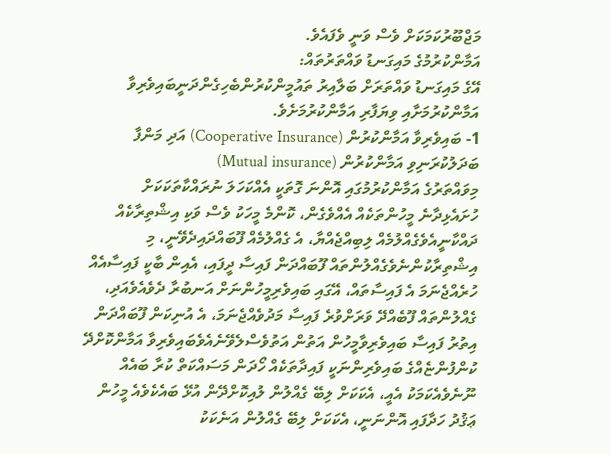މަޖްބޫރުކަމަކަށް ވެސް ވަނީ ވެފައެވެ.
އަމާންކުރުމުގެ މައިގަނޑު ވައްތަރުތައް:
އޭގެ މައިގަނޑު ވައްތަރަށް ބަލާއިރު ތައުމީންކުރުންބެހިގެންދަނީބައިވެރިވާ އަމާންކުރުމަށާއި ވިޔަފާރި އަމާންކުރުމަށެވެ.
1- ބައިވެރިވާ އަމާންކުރުން (Cooperative Insurance) އަދި މަންފާ ބަދަލުކުރަނިވި އަމާންކުރުން (Mutual insurance)
މިވައްތަރުގެ އަމާންކުރުމުގައި އޮންނަ ގޮތަކީ އެއްކަހަލަ ނުރައްކާތަކަކަށް ހުށައެޅިދާނެ މީހުންތަކެއް އެއްވެގެން، ކޮންމެ މީހަކު ވެސް ވަކި އިޝްތިރާކެއް   ދައްކާނީއެވެގެއްލުމެއް ލިބިއްޖެއްޔާ، އެ ގެއްލުމެއް ފޫބައްދައިދެވޭނީ، މި އިޝްތިރާކުންނެވެގެއްލުންތައް ފޫބައްދަން ފައިސާ ދީފައި، އެއިން ބާކީ ފައިސާއެއް ހުރެއްޖެނަމަ އެ ފައިސާތައް، އޭގައި ބައިވެރިމީހުންނަށް އަނބުރާ ދެވެއެވެއަދި، ގެއްލުންތައް ފޫބެއްދޭ ވަރަށްވުރެ ފައިސާ މަދުވެއްޖެނަމަ، އެ އުނިކަން ފޫބައްދަން އިތުރު ފައިސާ ބައިވެރިވާމީހުން އަތުން އަތުވެސްލެވޭނެއެވެބައިވެރިވާ އަމާންކޮށްދޭ ކުންފުންޏެއްގެ ބައިވެރިންނަކީ ފައިދާތަކެއް ހޯދަން މަސައްކަތް ކުރާ ބައެއް ނޫނެވެއެކަމަކު އެއީ، އެކަކަށް ލިބޭ ގެއްލުން ލުއިކޮށްދޭން އުޅޭ ބައެކެވެއެ މީހުން ޢަޤުދު ހަދާފައި އޮންނަނީ، އެކަކަށް ލިބޭ ގެއްލުން އަނެކަކު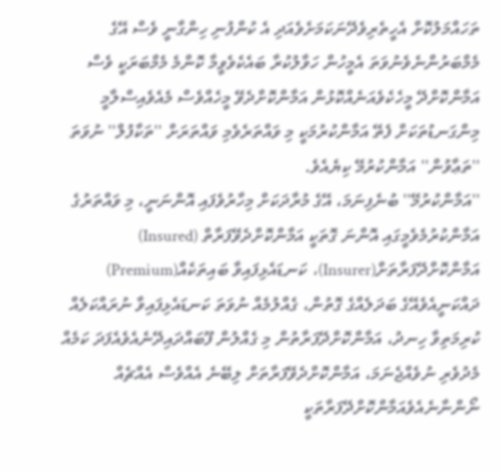ތަހައްމަލުކޮށް އެހީތެރިވެދޭނަކަމަށެވެއަދި އެ ކުންފުނި ހިންގާނީ ވެސް އޭގެ މެމްބަރުންނެވެނުވަތަ އެމީހުން ހަވާލުކުރާ ބައެކެވެވީމާ ކޮންމެ މެމްބަރަކީ ވެސް އަމާންކޮށްދޭ މީހެކެވެއަނެއްކޮޅުން އަމާންކޮށްދެވޭ މީހެއްވެސް މެއެވެއިސްލާމީ މިންގަނޑުތަކަށް ފެތޭ އަމާންކުރުމަކީ މި ވައްތަރެވެމި ވައްތަރަށް ''ތަކާފުލް'' ނުވަތަ ''ތަޢާވުން'' އަމާންކުރުމޭ ކިޔެއެވެ.
''އަމާންކުރުމޭ'' ބުނެފިނަމަ، އޭގެ މުރާދަކަށް މިހާރުވެފައި އޮންނަނީ، މި ވައްތަރުގެ އަމާންކުރުމެވެމީގައި އޮންނަ ގޮތަކީ އަމާންކޮށްދެވޭފަރާތް (Insured) އަމާންކޮށްދޭފަރާތަށް(Insurer)، ކަނޑައެޅިފައިވާ ބައިތަކެއް(Premium) ދައްކަނީއެވެއޭގެ ބަދަލެއްގެ ގޮތުން، ގެއްލުމެއް ނުވަތަ ކަނޑައެޅިފައިވާ ނުރައްކަލެއް ކުރިމަތިވާ ހިނދު، އަމާންކޮށްދޭފަރާތުން މި ގެއްލުން ފޫބައްދައިދޭނެއެވެއެފަދަ ކަމެއް މެދުވެރި ނުވެއްޖެނަމަ، އަމާންކޮށްދެވޭފަރާތަށް ލިބޭނެ އެއްވެސް އެއްޗެއް ނޯންނާނެއެވެއަމާންކޮށްދޭފަރާތަކީ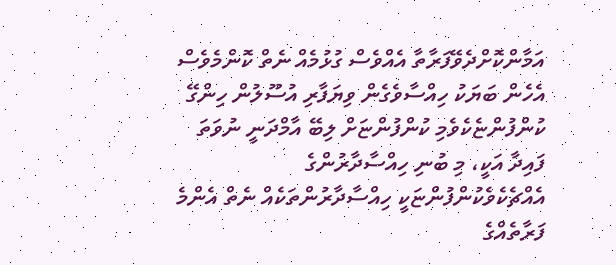އަމާންކޮށްދެވޭފަރާތާ އެއްވެސް ގުޅުމެއް ނެތް ކޮންމެވެސް އެހެން ބަޔަކު ހިއްސާވެގެން ވިޔަފާރި އުސޫލުން ހިންގޭ ކުންފުންޏެކެވެމި ކުންފުންޏަށް ލިބޭ އާމްދަނީ ނުވަތަ ފައިދާ އަކީ، މި ބުނި ހިއްސާދާރުންގެ އެއްޗެކެވެކުންފުންޏަކީ ހިއްސާދާރުންތަކެއް ނެތް އެންމެ ފަރާތެއްގެ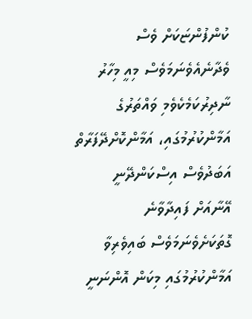ކުންފުންޏަކަށް ވެސް ވެދާނެއެވެނަމަވެސް މިއީ މިހާރު ނާދިރުކަމެކެވެމި ވައްތަރުގެ އަމާންކުރުމުގައި، އަމާންކޮށްދޭފަރާތް އަބަދުވެސް އިސްކަންދޭނީ އޭނާއަށް ފައިދާވާނެ ގޮތަކަށެވެނަމަވެސް ބައިވެރިވާ އަމާންކުރުމުގައި މިކަން އޮންނަނީ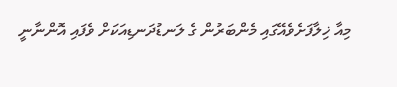މިއާ ޚިލާފަށެވެއޭގައި މެންބަރުން ގެ ލަނޑުދަނޑިއަކަށް ވެފައި އޮންނާނީ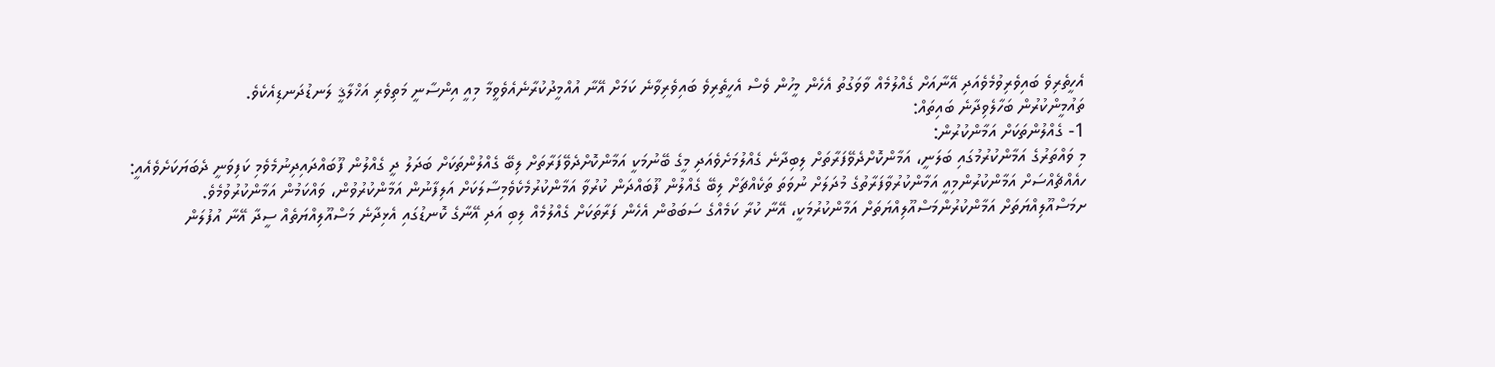އެހީތެރިވެ ބައިވެރިވުމެވެއަދި އޭނާއަށް ގެއްލުމެއް ވާވަގުތު އެހެން މީހުން ވެސް އެހީތެރިވެ ބައިވެރިވާނެ ކަމަށް އޭނާ އުއްމީދުކުރާނެއެވެވީމާ މިއީ އިންސާނީ މަތިވެރި އަޚްލާޤީ ލަނޑުދަނޑިއެކެވެ.
ތައުމީންކުރުން ބަހާލެވިދާނެ ބައިތައް:
1- ގެއްލުންތަކަށް އަމާންކުރުން:
މި ވައްތަރުގެ އަމާންކުރުމުގައި ބަލަނީ، އަމާންކޮށްދެވޭފަރާތަށް ލިބިދާނެ ގެއްލުމަށެވެއަދި މީގެ ބޭނުމަކީ އަމާންކޮށްދެވޭފަރާތަށް ލިބޭ ގެއްލުންތަކަށް ބަދަލު ދީ ގެއްލުން ފޫބައްދައިދިނުމެވެމި ކަފިވަނީ ދެބަޔަކަށެވެއެއީ:
ހއެއްޗެއްސަށް އަމާންކުރުންމިއީ އަމާންކުރުވާފަރާތުގެ މުދަލަށް ނުވަތަ ތަކެއްޗަށް ލިބޭ ގެއްލުން ފޫބައްދަން ކުރުވާ އަމާންކުރުމެކެވެމިސާލަކަށް އަލިފާނުން އަމާންކުރުވުން، ވައްކަމުން އަމާންކުރުވުމެވެ.
ށމަސްއޫލިއްޔަތަށް އަމާންކުރުންމަސްއޫލިއްޔަތަށް އަމާންކުރުމަކީ، އޭނާ ކުރާ ކަމެއްގެ ސަބަބުން އެހެން ފަރާތަކަށް ގެއްލުމެއް ލިބި އަދި އޭނާގެ ކޮނޑުގައި އެޅިދާނެ މަސްއޫލިއްޔަތެއް ސީދާ އޭނާ އުފުލަން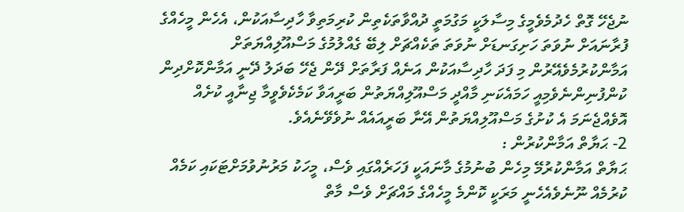ނުޖެހޭ ގޮތް ހެދުމެވެމީގެ މިސާލަކީ މަގުމަތީ ދުއްވާތަކެތިން ކުރިމަތިވާ ހާދިސާއަކުން، އެހެން މީހެއްގެ ފުރާނައަށް ނުވަތަ ހަށިގަނޑަށް ނުވަތަ ތަކެއްޗަށް ލިބޭ ގެއްލުމުގެ މަސްއޫލިއްޔަތަށް އަމާންކުރުމެވެއޭރުން މި ފަދަ ހާދިސާއަކުން އަނެއް ފަރާތަށް ދޭން ޖެހޭ ބަދަލު ދޭނީ އަމާންކޮށްދިން ކުންފުނިންނެވެމިއީ ހަމައެކަނި މާއްދީ މަސްއޫލިއްޔަތުން ބަރީއަވާ ކަމެކެވެވީމާ ޖިނާއީ ކުށެއް އޮވެއްޖެނަމަ އެ ކުށުގެ މަސްއޫލިއްޔަތުން އޭނާ ބަރީއައެއް ނުވެވޭނެއެވެ.
2- ޙަޔާތް އަމާންކުރުން :
ޙަޔާތް އަމާންކުރުމޭ މިހެން ބުނުމުގެ މާނައަކީ ފަހަރެއްގައި ވެސް، މީހަކު މަރުނުވުމަށްޓަކައި ކަމެއް ކުރުމެއް ނޫނެވެއެހެނީ މަރަކީ ކޮންމެ މީހެއްގެ މައްޗަށް ވެސް މާތް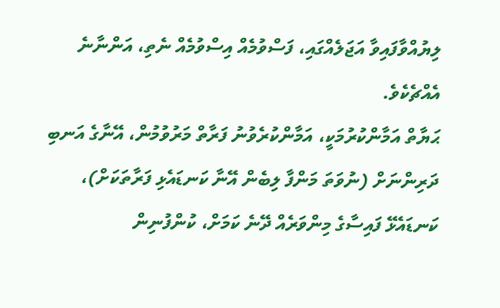ލިޔުއްވާފައިވާ އަޖަލެއްގައި، ފަސްވުމެއް އިސްވުމެއް ނެތި، އަންނާނެ އެއްޗެކެވެ.
ޙަޔާތް އަމާންކުރުމަކީ، އަމާންކުރެވުނު ފަރާތް މަރުވުމުން، އޭނާގެ އަނބި ދަރިންނަށް (ނުވަތަ މަންފާ ލިބެން އޭނާ ކަނޑައެޅި ފަރާތަކަށް)، ކަނޑައެޅޭ ފައިސާގެ މިންވަރެއް ދޭނެ ކަމަށް، ކުންފުނިން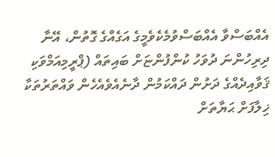އެއްބަސްވާ އެއްބަސްވުމެކެވެމީގެ އަގެއްގެ ގޮތުން، އޭނާ ދިރިހުންނަ ދުވަހު ކުންފުންޏަށް ބައިތައް (ޕްރީމިއަމްވަކި ޤަވާއިދެއްގެ ދަށުން ދައްކަމުން ދާނެއެވެއެހެން ވައްތަރުތަކާ ޚިލާފަށް ޙަޔާތަށް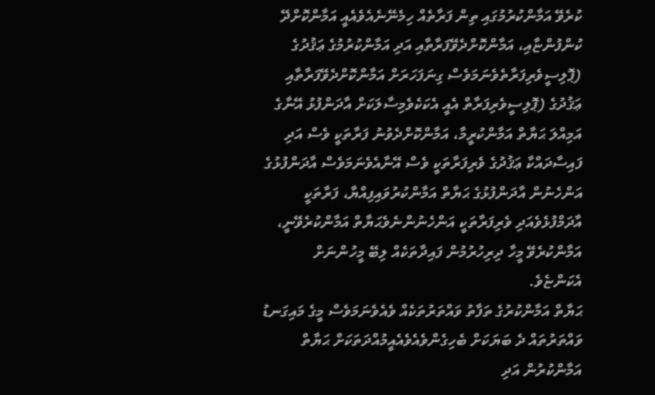ކުރެވޭ އަމާންކުރުމުގައި ތިން ފަރާތެއް ހިމެނޭނެއެވެއެއީ އަމާންކޮށްދޭ ކުންފުންޏާއި، އަމާންކޮށްދެވޭފަރާތާއި އަދި އަމާންކުރުމުގެ ޢަޤުދުގެ (ޕޮލިސީވެރިފަރާތެވެނަމަވެސް ގިނަފަހަރަށް އަމާންކޮށްދެވޭފަރާތާއި ޢަޤުދުގެ (ޕޮލިސީވެރިފަރާތް އެއީ އެކަކެވެމިސާލަކަށް އާދަންފުޅު އޭނާގެ އަމިއްލަ ޙަޔާތް އަމާންކުރީމާ، އަމާންކޮށްދެވުނު ފަރާތަކީ ވެސް އަދި ފައިސާދައްކާ ޢަޤުދުގެ ވެރިފަރާތަކީ ވެސް އޭނާއެވެނަމަވެސް އާދަންފުޅުގެ އަންހެނުން އާދަންފުޅުގެ ޙަޔާތް އަމާންކުރުވައިފިއްޔާ، ފަރާތަކީ އާދަމްފުޅެވެއަދި ވެރިފަރާތަކީ އަންހެނުންނެވެޙަޔާތް އަމާންކުރެވޭނީ، އަމާންކުރެވޭ މީހާ ދިރިހުރުމުން ފައިދާތަކެއް ލިބޭ މީހުންނަށް އެކަންޏެވެ.
ޙަޔާތް އަމާންކުރުގެ ތަފާތު ވައްތަރުތަކެއް ވެއެވެނަމަވެސް މީގެ މައިގަނޑު ވައްތަރުތައް ދެ ބަޔަކަށް ބެހިގެންވެއެވެއެއީމުއްދަތަކަށް ޙަޔާތް އަމާންކުރުން އަދި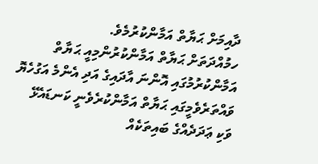ދާއިމަށް ޙަޔާތް އަމާންކުރުމެވެ.
ހމުއްދަތަށް ޙަޔާތް އަމާންކުރުންމިއީ ޙަޔާތް އަމާންކުރުމުގައި އޮންނަ އާދައިގެ އަދި އެންމެ އަގުހެޔޮ ވައްތަރެވެމީގައި ޙަޔާތް އަމާންކުރެވެނީ ކަނޑައެޅޭ ވަކި ޢަދަދެއްގެ ބައިތަކެއް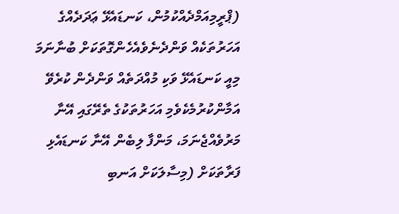(ޕްރީމިއަމްދެއްކުމުން، ކަނޑައެޅޭ ޢަދަދެއްގެ އަހަރުތަކެއް ވަންދެނެވެއެހެންގޮތަކަށް ބުނާނަމަ މިއީ ކަނޑައެޅޭ ވަކި މުއްދަތެއް ވަންދެން ކުރެވޭ އަމާންކުރުމެކެވެމި އަހަރުތަކުގެ ތެރޭގައި އޭނާ މަރުވެއްޖެނަމަ، މަންފާ ލިބެން އޭނާ ކަނޑައެޅި ފަރާތަކަށް (މިސާލަކަށް އަނބި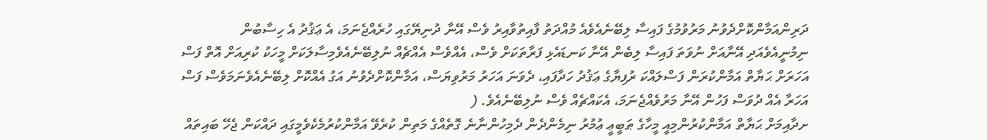ދަރިންއަމާންކޮށްދެވުނު މަރުވުމުގެ ފައިސާ ލިބޭނެއެވެއެ މުއްދަތު ފާއިތުވާއިރު ވެސް އޭނާ ދުނިޔޭގައި ހުރެއްޖެނަމަ، އެ ޢަޤުދު އެ ހިސާބުން ނިމުނީއެވެއަދި އޭނާއަށް ނުވަތަ ފައިސާ ލިބެން އޭނާ ކަނޑައެޅި ފަރާތަކަށް ވެސް، އެއްވެސް އެއްޗެއް ނުލިބޭނެއެވެމިސާލަކަށް މީހަކު ކުރިއަށް އޮތް ފަސް އަހަރަށް ޙަޔާތް އަމާންކުރަން ފަސްލައްކަ ރުފިޔާގެ ޢަޤުދު ހަދާފައި، ދެވަނަ އަހަރު މަރުވިޔަސް، އަމާންކޮށްދެވުނު އަގު އެއްކޮށް ލިބޭނެއެވެނަމަވެސް ފަސް އަހަރާ އެއް ދުވަސް ފަހުން އޭނާ މަރުވެއްޖެނަމަ، އެކައްޗެއް ވެސް ނުލިބޭނެއެވެ. (
ށދާއިމަށް ޙަޔާތް އަމާންކުރުންމިއީ މީހާގެ ޠަބީޢީ ޢުމުރު ނިމެންދެން ދެމިހުންނާނެ ގޮތެއްގެ މަތިން ކުރެވޭ އަމާންކުރުމެކެވެމީގައި ދައްކަން ޖެހޭ ބައިތައް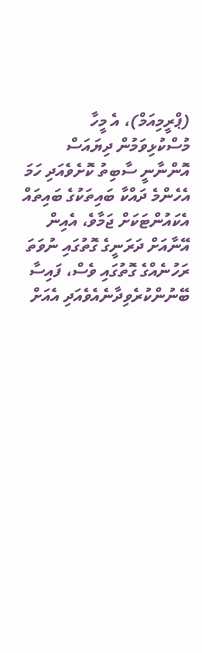(ޕްރީމިއަމް)، އެ މީހާ މުސްކުޅިވަމުން ދިޔައަސް އޮންނާނީ ސާބިތު ކޮށެވެއަދި ހަމަ އެހެންމެ ދައްކާ ބައިތަކުގެ ބައިތައް އެކައުންޓަކަށް ޖަމާވެ، އެއިން އޭނާއަށް ދަރަނީގެ ގޮތުގައި ނުވަތަ ރަހުނެއްގެ ގޮތުގައި ވެސް، ފައިސާ ބޭނުންކުރެވިދާނެއެވެއަދި އެއަށް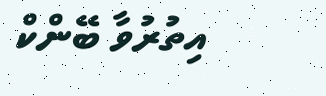އިތުރުވާ ބޭންކް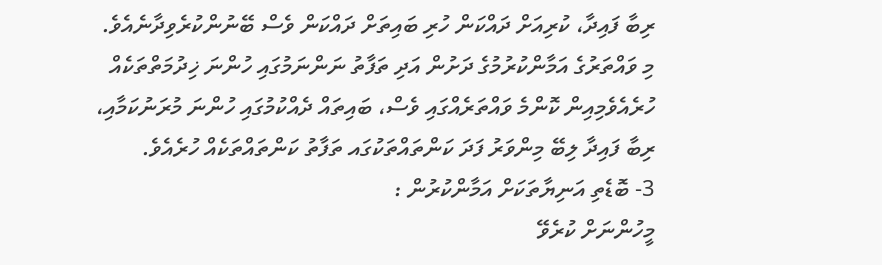ރިބާ ފައިދާ، ކުރިއަށް ދައްކަން ހުރި ބައިތަށް ދައްކަން ވެސް ބޭނުންކުރެވިދާނެއެވެ.
މި ވައްތަރުގެ އަމާންކުރުމުގެ ދަށުން އަދި ތަފާތު ނަންނަމުގައި ހުންނަ ޚިދުމަތްތަކެއް ހުރެއެވެމިއިން ކޮންމެ ވައްތަރެއްގައި ވެސް، ބައިތައް ދެއްކުމުގައި ހުންނަ މުރަނުކަމާއި، ރިބާ ފައިދާ ލިބޭ މިންވަރު ފަދަ ކަންތައްތަކުގައ ތަފާތު ކަންތައްތަކެއް ހުރެއެވެ.
3- ބޮޑެތި އަނިޔާތަކަށް އަމާންކުރުން :
މީހުންނަށް ކުރެވޭ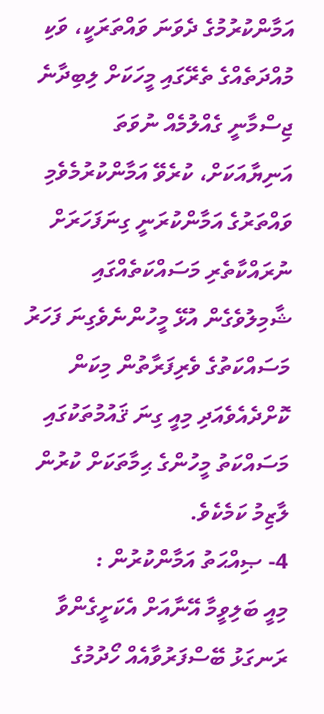އަމާންކުރުމުގެ ދެވަނަ ވައްތަރަކީ، ވަކި މުއްދަތެއްގެ ތެރޭގައި މީހަކަށް ލިބިދާނެ ޖިސްމާނީ ގެއްލުމެއް ނުވަތަ އަނިޔާއަކަށް، ކުރެވޭ އަމާންކުރުމެވެމި ވައްތަރުގެ އަމާންކުރަނީ ގިނަފަހަރަށް ނުރައްކާތެރި މަސައްކަތެއްގައި ޝާމިލުވެގެން އުޅޭ މީހުންނެވެގިނަ ފަހަރު މަސައްކަތުގެ ވެރިފަރާތުން މިކަން ކޮށްދެއެވެއަދި މިއީ ގިނަ ޤައުމުތަކުގައި މަސައްކަތު މީހުންގެ ޙިމާތަކަށް ކުރުން ލާޒިމު ކަމެކެވެ.
4- ޞިއްޙަތު އަމާންކުރުން :
މިއީ ބަލިވީމާ އޭނާއަށް އެކަށީގެންވާ ރަނގަޅު ބޭސްފަރުވާއެއް ހޯދުމުގެ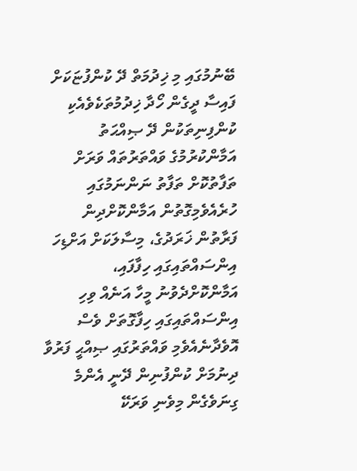ބޭނުމުގައި މި ޚިދުމަތް ދޭ ކުންފުޏަކަށް ފައިސާ ދީގެން ހޯދާ ޚިދުމުތަކެވެއެކި ކުންފިނިތަކުން ދޭ ޞިއްޙަތު އަމާންކުރުމުގެ ވައްތަރުތައް ވަރަށް ތަފާތުކޮށް ތަފާތު ނަންނަމުގައި ހުރެއެވެމިގޮތުން އަމާންކޮށްދިން ފަރާތުން ޚަރަދުގެ، މިސާލަކަށް އަށްޑިހަ އިންސައްތައިގައި ހިފާފައި، އަމާންކޮށްދެވުނު މީހާ އަނެއް ވިހި އިންސައްތައިގައި ހިފާގޮތަށް ވެސް އޮވެދާނެއެވެމި ވައްތަރުގައި ޞިއްޙީ ފަރުވާ ދިނުމަށް ކުންފުނިން ދޭނީ އެންމެ ގިނަވެގެން މިވެނި ވަރަކޭ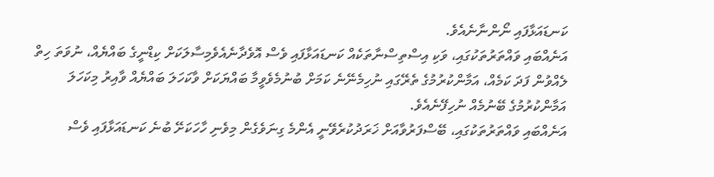ކަނޑައަޅާފައި ނޯންނާނެއެވެ.
އަނެއްބައި ވައްތަރުތަކުގައި، ވަކި އިސްތިސްނާތަކެއް ކަނޑައަޅާފައި ވެސް އޮވެދާނެއެވެމިސާލަކަށް ކިޑްނީގެ ބައްޔެއް، ނުވަތަ ހިތް ލެއްވުން ފަދަ ކަމެއް، އަމާންކުރުމުގެ ތެރޭގައި ނުހިމެނޭނެ ކަމަށް ބުނުމެވެވީމާ ބައްޔަކަށް ވާކަހަލަ ބައްޔެއް ވާއިރު މިކަހަލަ އަމާންކުރުމުގެ ބޭނުމެއް ނުހިފޭނެއެވެ.
އަނެއްބައި ވައްތަރުތަކުގައި، ބޭސްފަރުވާއަށް ޚަރަދުކުރެވޭނީ އެންމެ ގިނަވެގެން މިވެނި ހާހަކަށޭ ބުނެ ކަނޑައަޅާފައި ވެސް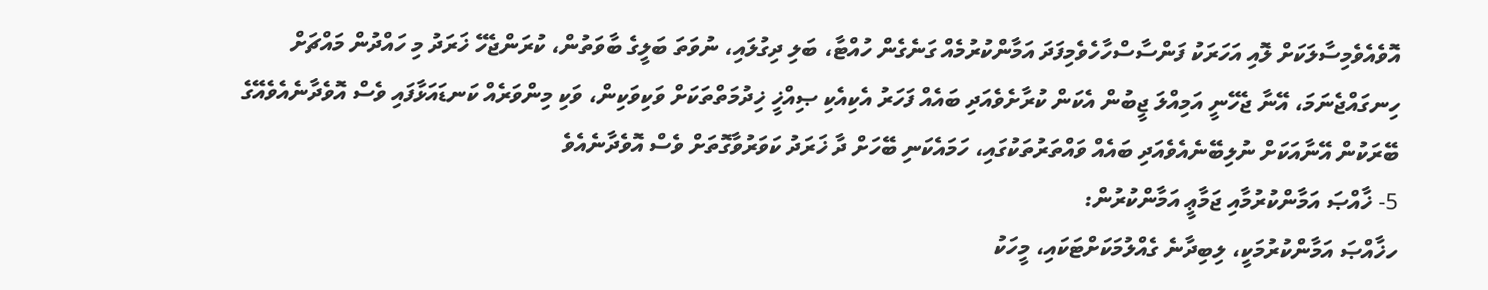އޮވެއެވެމިސާލަކަށް ލޮއި އަހަރަކު ފަންސާސްހާހެވެމިފަދަ އަމާންކުރުމެއް ގަނެގެން ހުއްޓާ، ބަލި ދިގުލައި، ނުވަތަ ބަލީގެ ބާވަތުން، ކުރަންޖެހޭ ޚަރަދު މި ހައްދުން މައްޗަށް ހިނގައްޖެނަމަ، އޭނާ ޖެހޭނީ އަމިއްލަ ޖީބުން އެކަން ކުރާށެވެއަދި ބައެއް ފަހަރު އެކިއެކި ޞިއްޚީ ޚިދުމަތްތަކަށް ވަކިވަކިން، ވަކި މިންވަރެއް ކަނޑައަޅާފައި ވެސް އޮވެދާނެއެވެއޭގެ ބޭރަކުން އޭނާއަކަށް ނުލިބޭނެއެވެއަދި ބައެއް ވައްތަރުތަކުގައި، ހަމައެކަނި ބޭހަށް ދާ ޚަރަދު ކަވަރުވާގޮތަށް ވެސް އޮވެދާނެއެވެ
5- ޚާއްޞަ އަމާންކުރުމާއި ޖަމާޢީ އަމާންކުރުން:
ހޚާއްޞަ އަމާންކުރުމަކީ، ލިބިދާނެ ގެއްލުމަކަށްޓަކައި، މީހަކު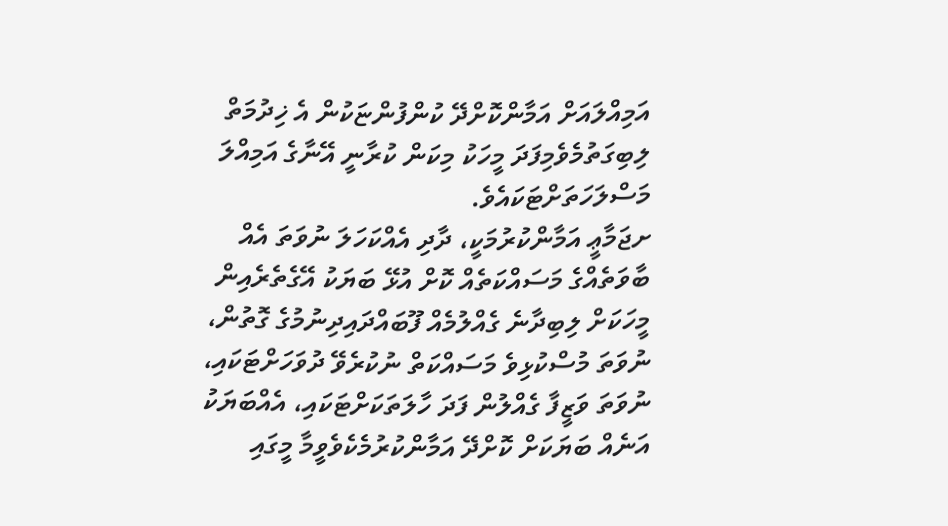އަމިއްލައަށް އަމާންކޮށްދޭ ކުންފުންޏަކުން އެ ޚިދުމަތް ލިބިގަތުމެވެމިފަދަ މީހަކު މިކަން ކުރާނީ އޭނާގެ އަމިއްލަ މަސްލަހަތަށްޓަކައެވެ.
ށޖަމާޢީ އަމާންކުރުމަކީ، ދާދި އެއްކަހަލަ ނުވަތަ އެއް ބާވަތެއްގެ މަސައްކަތެއް ކޮށް އުޅޭ ބަޔަކު އޭގެތެރެއިން މީހަކަށް ލިބިދާނެ ގެއްލުމެއް ފޫބައްދައިދިނުމުގެ ގޮތުން، ނުވަތަ މުސްކުޅިވެ މަސައްކަތް ނުކުރެވޭ ދުވަހަށްޓަކައި، ނުވަތަ ވަޒީފާ ގެއްލުން ފަދަ ހާލަތަކަށްޓަކައި، އެއްބަޔަކު އަނެއް ބަޔަކަށް ކޮށްދޭ އަމާންކުރުމެކެވެވީމާ މީގައި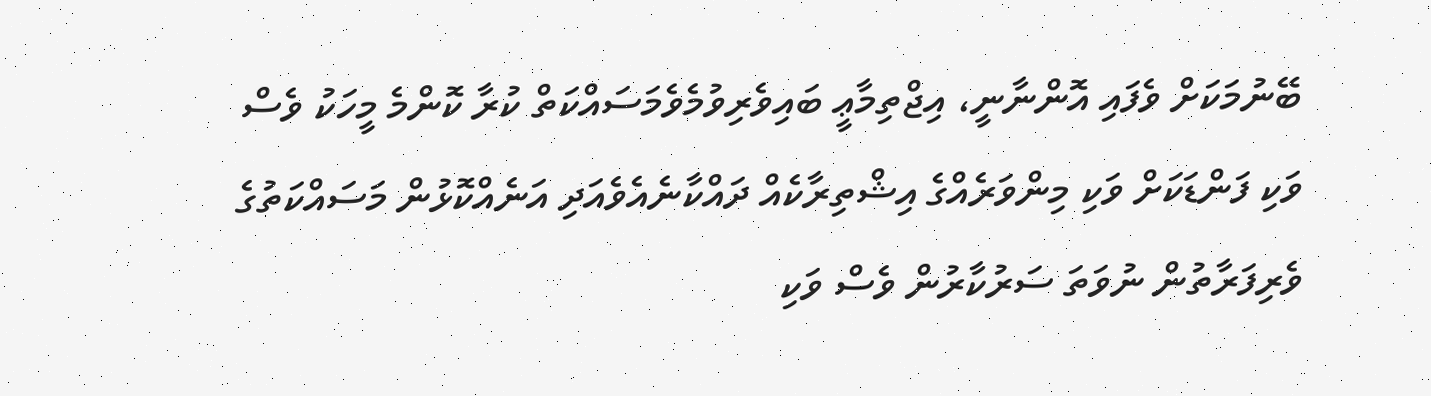ބޭނުމަކަށް ވެފައި އޮންނާނީ، އިޖްތިމާޢީ ބައިވެރިވުމެވެމަސައްކަތް ކުރާ ކޮންމެ މީހަކު ވެސް ވަކި ފަންޑަކަށް ވަކި މިންވަރެއްގެ އިޝްތިރާކެއް ދައްކާނެއެވެއަދި އަނެއްކޮޅުން މަސައްކަތުގެ ވެރިފަރާތުން ނުވަތަ ސަރުކާރުން ވެސް ވަކި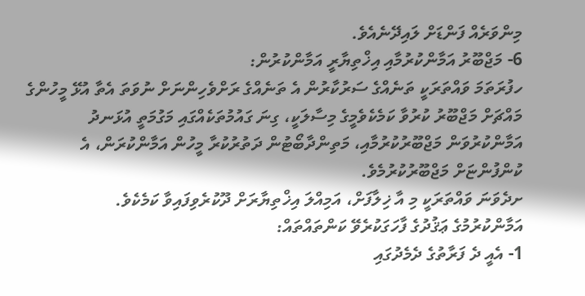މިންވަރެއް ފަންޑަށް ލައިދޭނެއެވެ.
6- މަޖްބޫރު އަމާންކުރުމާއި އިޚްތިޔާރީ އަމާންކުރުން:
ހފުރަތަމަ ވައްތަރަކީ ތަނެއްގެ ސަރުކާރުން އެ ތަނެއްގެ ރަށްވެހިންނަށް ނުވަތަ އެތާ އުޅޭ މީހުންގެ މައްޗަށް މަޖްބޫރު ކުރުވާ ކަމެކެވެމީގެ މިސާލަކީ، ގިނަ ގައުމުތަކެއްގައި މަގުމަތީ އުޅަނދު އަމާންކުރުވަން މަޖްބޫރުކުރުމާއި، މަތިންދާބޯޓުން ދަތުރުކުރާ މީހުން އަމާންކުރަން، އެ ކުންފުންޏަށް މަޖްބޫރުކުރުމެވެ.
ށދެވަނަ ވައްތަރަކީ މި އާ ޚިލާފަށް، އަމިއްލަ އިޚްތިޔާރަށް ދޫކުރެވިފައިވާ ކަމެކެވެ.
އަމާންކުރުމުގެ ޢަޤުދުގެ ފާހަގަކުރެވޭ ކަންތައްތައް:
1- އެއީ ދެ ފަރާތުގެ ދެމެދުގައި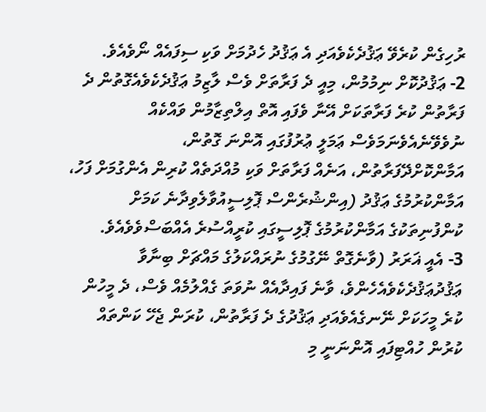ރުހިގެން ކުރެވޭ ޢަޤުދެކެވެއަދި އެ ޢަޤުދު ހެދުމަށް ވަކި ސިފައެއް ނޯވެއެވެ.
2- ޢަޤުދުކޮށް ނިމުމުން، މިއީ ދެ ފަރާތަށް ވެސް ލާޒިމު ޢަޤުދެކެވެއެގޮތުން ދެ ފަރާތުން ކުރެ ފަރާތަކަށް އޭނާ ވެފައި އޮތް އިލްތިޒާމުން ވައްކެއް ނުވެވޭނެއެވެނަމަވެސް ޢަމަލީ ޢުރުފުގައި އޮންނަ ގޮތުން، އަމާންކޮށްދޭފަރާތުން، އަނެއް ފަރާތަށް ވަކި މުއްދަތެއް ކުރިން އެންގުމަށް ފަހު، އަމާންކުރުމުގެ ޢަޤުދު (އިންޝުރެންސް ޕޮލިސީއުވާލެވިދާނެ ކަމަށް ކުންފުނިތަކުގެ އަމާންކުރުމުގެ ޕޮލިސީގައި ކުރީއްސުރެ އެއްބަސްވެވެއެވެ.
3- އެއީ ޣަރަރު (ވާނެގޮތް ނޭގުމުގެ ނުރައްކަލުގެ މައްޗަށް ބިނާވާ ޢަޤުދުޢަޤުދެކެވެއެހެންވެ، ވާނެ ފައިދާއެއް ނުވަތަ ގެއްލުމެއް ވެސް، ދެ މީހުން ކުރެ މީހަކަށް ނޭނގެއެވެއަދި ޢަޤުދުގެ ދެ ފަރާތުން، ކުރަން ޖެހޭ ކަންތައް ކުރުން ހުއްޓިފައި އޮންނަނީ މި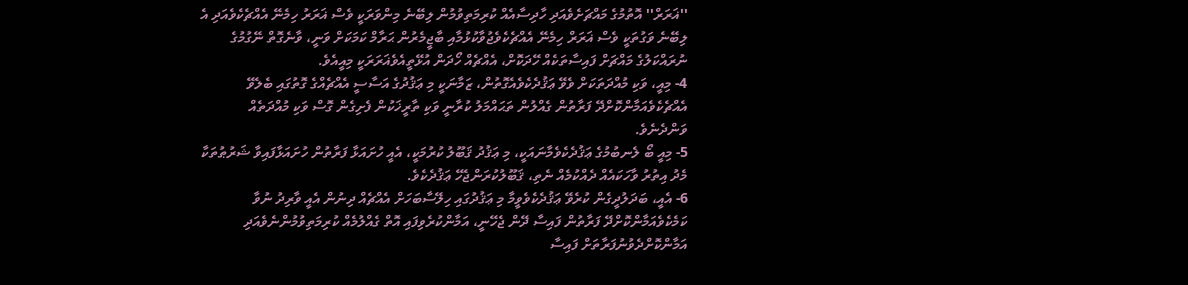''ޣަރަރް'' އޮތުމުގެ މައްޗަށެވެއަދި ހާދިސާއެއް ކުރިމަތިވުމުން ލިބޭނެ މިންވަރަކީ ވެސް ޣަރަރު ހިމެނޭ އެއްޗެކެވެއަދި އެ ލިބޭނެ ވަގުތަކީ ވެސް ޣަރަރް ހިމެނޭ އެއްޗެކެވެޖުވާކުޅުމާއި ބާޖީމެރުން ޙަރާމް ކަމަކަށް ވަނީ، ވާނެގޮތް ނޭގުމުގެ ނުރައްކަލުގެ މައްޗަށް ފައިސާތަކެއް ހޭދަކޮށް، އެއްޗެއް ހޯދަން އުޅޭތީއެވެޣަރަރަކީ މިއީއެވެ.
4- މިއީ، ވަކި މުއްދަތަކަށް ވެވޭ ޢަޤުދެކެވެއެގޮތުން، ޒަމާނަކީ މި ޢަޤުދުގެ އަސާސީ އެއްޗެއްގެ ގޮތުގައި ބެލެވޭ އެއްޗެކެވެއަމާންކޮށްދޭ ފަރާތުން ގެއްލުން ތަޙައްމަލު ކުރާނީ ވަކި ތާރީޚަކުން ފެށިގެން ގޮސް ވަކި މުއްދަތެއް ވަންދެނެވެ.
5- މިއީ ބޯ ލެނބުމުގެ ޢަޤުދެކެވެމާނައަކީ، މި ޢަޤުދު ޤަބޫލު ކުރުމަކީ، އެއީ ހުށައަޅާ ފަރާތުން ހުށައަޅާފައިވާ ޝަރުޠުތަކާ މެދު އިތުރު ވާހަކައެއް ދެއްކުމެއް ނެތި، ޤަބޫލުކުރަންޖެހޭ ޢަޤުދެކެވެ.
6- އެއީ، ބަދަލުދީގެން ކުރެވޭ ޢަޤުދެކެވެވީމާ މި ޢަޤުދުގައި ހިލޭސާބަހަށް އެއްޗެއް ދިނުން އެއީ ވާރިދު ނުވާ ކަމެކެވެއަމާންކޮށްދޭ ފަރާތުން ފައިސާ ދޭން ޖެހޭނީ، އަމާންކުރެވިފައި އޮތް ގެއްލުމެއް ކުރިމަތިވުމުންނެވެއަދި އަމާންކޮށްދެވުނުފަރާތަށް ފައިސާ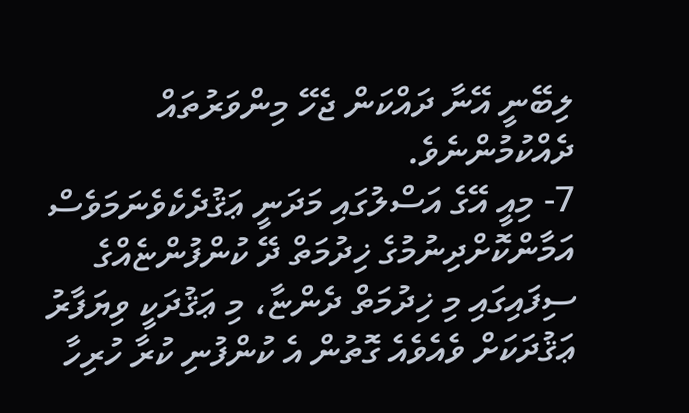ލިބޭނީ އޭނާ ދައްކަން ޖެހޭ މިންވަރުތައް ދެއްކުމުންނެވެ.
7- މިއީ އޭގެ އަސްލުގައި މަދަނީ ޢަޤުދެކެވެނަމަވެސް އަމާންކޮށްދިނުމުގެ ޚިދުމަތް ދޭ ކުންފުންޏެއްގެ ސިފައިގައި މި ޚިދުމަތް ދެންޏާ، މި ޢަޤުދަކީ ވިޔަފާރު ޢަޤުދަކަށް ވެއެވެއެ ގޮތުން އެ ކުންފުނި ކުރާ ހުރިހާ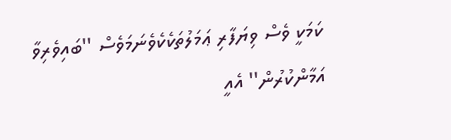ކަމަކީ ވެސް ވިޔަފާރި ޢަމަލުތަކެކެވެނަމަވެސް ''ބައިވެރިވާ އަމާންކުރުން'' އެއީ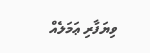ވިޔަފާރި ޢަމަލެއް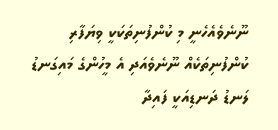ނޫނެވެއެހެނީ މި ކުންފުނިތަކަކީ ވިޔަފާރި ކުންފުނިތަކެއް ނޫނެވެއަދި އެ މީހުންގެ މައިގަނޑު ލަނޑު ދަނޑިއަކީ ފައިދާ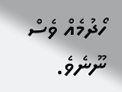ހޯދުމެއް ވެސް ނޫނެވެ.